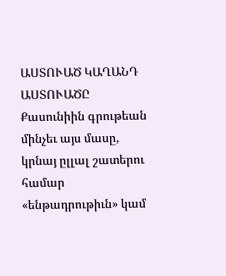ԱՍՏՈՒԱԾ ԿԱՂԱՆԴ ԱՍՏՈՒԱԾԸ
Քասունիին գրութեան մինչեւ այս մասը, կրնայ ըլլալ շատերու համար «ենթադրութիւն» կամ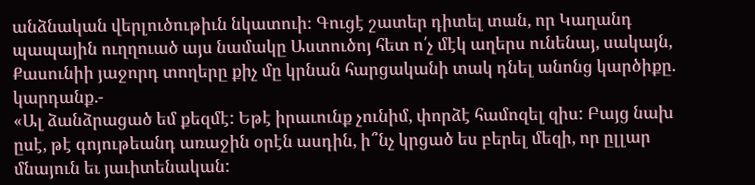անձնական վերլուծութիւն նկատուի։ Գուցէ շատեր դիտել տան, որ Կաղանդ պապային ուղղուած այս նամակը Աստուծոյ հետ ո՛չ մէկ աղերս ունենայ, սակայն, Քասունիի յաջորդ տողերը քիչ մը կրնան հարցականի տակ դնել անոնց կարծիքը. կարդանք.-
«Ալ ձանձրացած եմ քեզմէ: Եթէ իրաւունք չունիմ, փորձէ համոզել զիս: Բայց նախ ըսէ, թէ գոյութեանդ առաջին օրէն ասդին, ի՞նչ կրցած ես բերել մեզի, որ ըլլար մնայուն եւ յաւիտենական: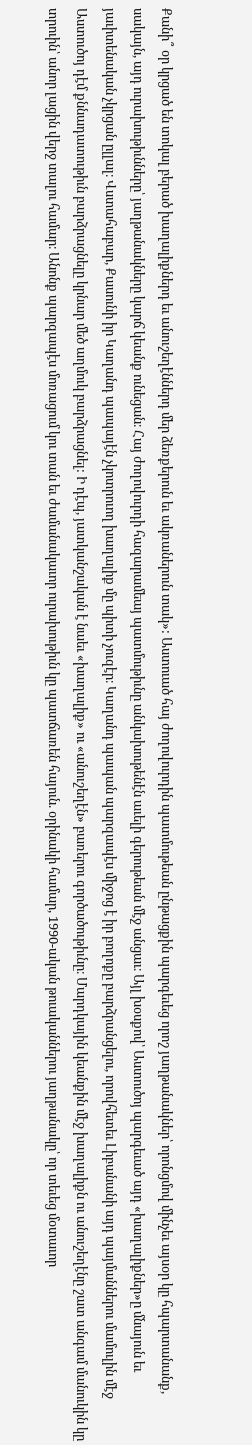Քանի՞ օր կրցած են տոկալ բերած խաղալիքներդ եւ անուշեղէններդ մեր ձեռքերուն եւ ակռաներուն տակ»: Աստուած հայ ժողովուրդին պատմութեան ընթացքին պարգեւեց որոշ յաղթանակներ՝ որոնցմով մինչեւ այսօր կը հպարտանանք, սակայն, այդ ուրախութիւնները՝ յաղթանակները կարճ կեանք ունեցան։ Հայ ժողովուրդի հազարամեայ պատմութիւնը անկախութենէն աւելի գերութեան մէջ անցաւ։ Այլ խօսքով՝ Աստուծոյ պարգեւած այդ «խաղալիքներ»ը մնայուն եւ յաւիտենական չկրցան ըլլալ։ Վստահաբար, Քասունի իր Կաղանդ պապայէն չկոտրուող խաղալիք մը պիտի չուզէր։ Կաղանդ պապան պարզապէս միջոց է իր բողոքը բարձրանցելու, որովհետեւ Լիբանանի այդ պայմաններու մամուլին մէջ Աստուծոյ դէմ քննադատութիւն բարձրացնելը կրնար մեծ աղմուկ բարձրացնել: Ի դէպ, յատկանշական է նաեւ «խաղալիք» ու «անուշեղէն» բառերու գործածութիւնը։ Մարդկային կեանքին մէջ խաղալիքն ու անուշեղէնը շատ անգամ մանուկին կը տրուին՝ անոր լացին վերջ տալու համար։ Անոնք պարզապէս մոռացում կու տան եւ ժամանակաւոր ուրախութիւն կը պատճառեն հայուն. օրինակի համար, 1990-ական թուականներու յաղթանակը՝ որ տեւեց մօտաւոր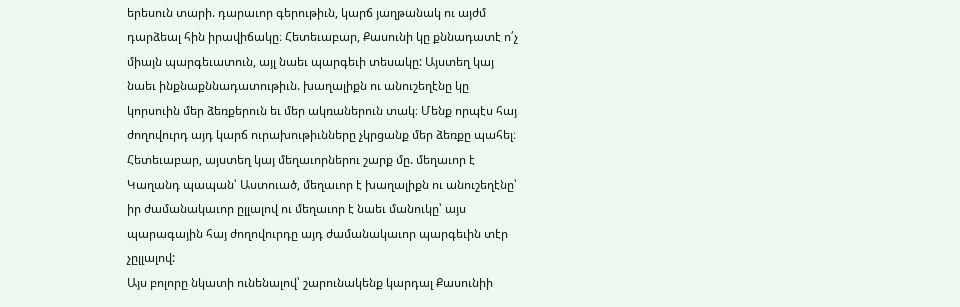երեսուն տարի. դարաւոր գերութիւն, կարճ յաղթանակ ու այժմ դարձեալ հին իրավիճակը։ Հետեւաբար, Քասունի կը քննադատէ ո՛չ միայն պարգեւատուն, այլ նաեւ պարգեւի տեսակը: Այստեղ կայ նաեւ ինքնաքննադատութիւն. խաղալիքն ու անուշեղէնը կը կորսուին մեր ձեռքերուն եւ մեր ակռաներուն տակ։ Մենք որպէս հայ ժողովուրդ այդ կարճ ուրախութիւնները չկրցանք մեր ձեռքը պահել։ Հետեւաբար, այստեղ կայ մեղաւորներու շարք մը. մեղաւոր է Կաղանդ պապան՝ Աստուած, մեղաւոր է խաղալիքն ու անուշեղէնը՝ իր ժամանակաւոր ըլլալով ու մեղաւոր է նաեւ մանուկը՝ այս պարագային հայ ժողովուրդը այդ ժամանակաւոր պարգեւին տէր չըլլալով:
Այս բոլորը նկատի ունենալով՝ շարունակենք կարդալ Քասունիի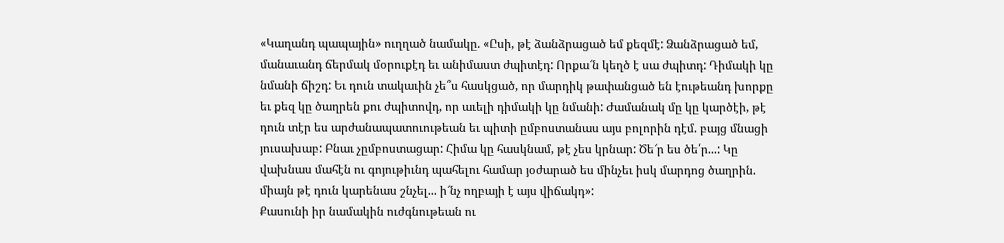«Կաղանդ պապային» ուղղած նամակը. «Ըսի, թէ ձանձրացած եմ քեզմէ: Ձանձրացած եմ, մանաւանդ ճերմակ մօրուքէդ եւ անիմաստ ժպիտէդ: Որքա՜ն կեղծ է սա ժպիտդ: Դիմակի կը նմանի ճիշդ: Եւ դուն տակաւին չե՞ս հասկցած, որ մարդիկ թափանցած են էութեանդ խորքը եւ քեզ կը ծաղրեն քու ժպիտովդ, որ աւելի դիմակի կը նմանի: Ժամանակ մը կը կարծէի, թէ դուն տէր ես արժանապատուութեան եւ պիտի ըմբոստանաս այս բոլորին դէմ. բայց մնացի յուսախաբ: Բնաւ չըմբոստացար: Հիմա կը հասկնամ, թէ չես կրնար: Ծե՜ր ես ծե՛ր...: Կը վախնաս մահէն ու գոյութիւնդ պահելու համար յօժարած ես մինչեւ իսկ մարդոց ծաղրին. միայն թէ դուն կարենաս շնչել... ի՜նչ ողբայի է այս վիճակդ»:
Քասունի իր նամակին ուժգնութեան ու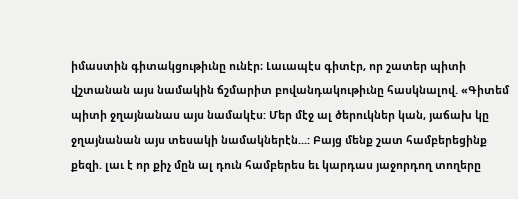իմաստին գիտակցութիւնը ունէր։ Լաւապէս գիտէր, որ շատեր պիտի վշտանան այս նամակին ճշմարիտ բովանդակութիւնը հասկնալով. «Գիտեմ պիտի ջղայնանաս այս նամակէս: Մեր մէջ ալ ծերուկներ կան, յաճախ կը ջղայնանան այս տեսակի նամակներէն...: Բայց մենք շատ համբերեցինք քեզի. լաւ է որ քիչ մըն ալ դուն համբերես եւ կարդաս յաջորդող տողերը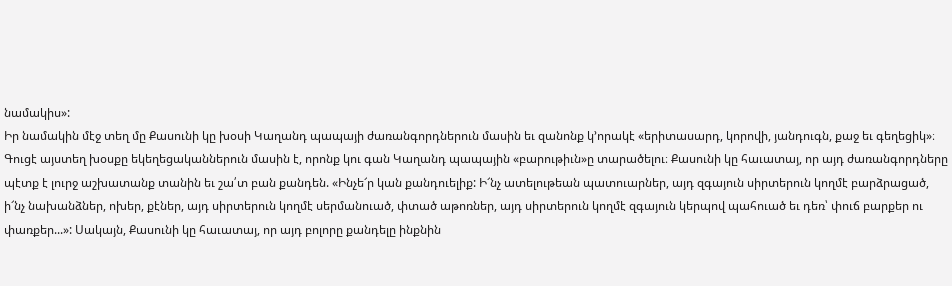նամակիս»:
Իր նամակին մէջ տեղ մը Քասունի կը խօսի Կաղանդ պապայի ժառանգորդներուն մասին եւ զանոնք կ՚որակէ «երիտասարդ, կորովի, յանդուգն, քաջ եւ գեղեցիկ»։ Գուցէ այստեղ խօսքը եկեղեցականներուն մասին է, որոնք կու գան Կաղանդ պապային «բարութիւն»ը տարածելու։ Քասունի կը հաւատայ, որ այդ ժառանգորդները պէտք է լուրջ աշխատանք տանին եւ շա՛տ բան քանդեն. «Ինչե՜ր կան քանդուելիք: Ի՜նչ ատելութեան պատուարներ, այդ զգայուն սիրտերուն կողմէ բարձրացած, ի՜նչ նախանձներ, ոխեր, քէներ, այդ սիրտերուն կողմէ սերմանուած, փտած աթոռներ, այդ սիրտերուն կողմէ զգայուն կերպով պահուած եւ դեռ՝ փուճ բարքեր ու փառքեր...»: Սակայն, Քասունի կը հաւատայ, որ այդ բոլորը քանդելը ինքնին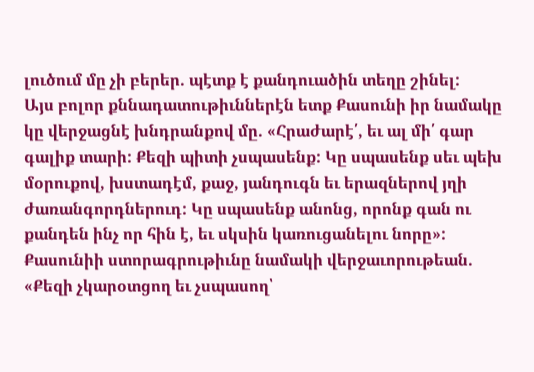լուծում մը չի բերեր. պէտք է քանդուածին տեղը շինել:
Այս բոլոր քննադատութիւններէն ետք Քասունի իր նամակը կը վերջացնէ խնդրանքով մը. «Հրաժարէ՛, եւ ալ մի՛ գար գալիք տարի: Քեզի պիտի չսպասենք: Կը սպասենք սեւ պեխ մօրուքով, խստադէմ, քաջ, յանդուգն եւ երազներով յղի ժառանգորդներուդ: Կը սպասենք անոնց, որոնք գան ու քանդեն ինչ որ հին է, եւ սկսին կառուցանելու նորը»:
Քասունիի ստորագրութիւնը նամակի վերջաւորութեան. «Քեզի չկարօտցող եւ չսպասող՝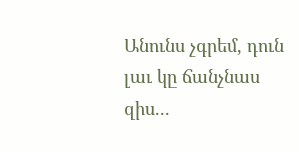Անունս չգրեմ, դուն լաւ կը ճանչնաս զիս...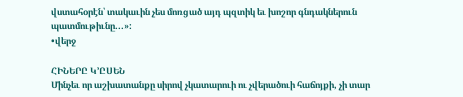վստահօրէն՝ տակաւին չես մոռցած այդ պզտիկ եւ խոշոր գնդակներուն պատմութիւնը...»:
•վերջ

ՀԻՆԵՐԸ Կ՚ԸՍԵՆ
Մինչեւ որ աշխատանքը սիրով չկատարուի ու չվերածուի հաճոյքի, չի տար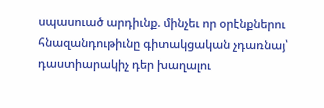սպասուած արդիւնք. մինչեւ որ օրէնքներու հնազանդութիւնը գիտակցական չդառնայ՝ դաստիարակիչ դեր խաղալու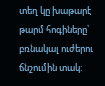տեղ կը խաթարէ թարմ հոգիները՝ բռնակալ ուժերու ճնշումին տակ: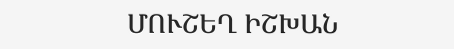ՄՈՒՇԵՂ ԻՇԽԱՆ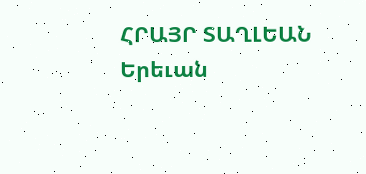ՀՐԱՅՐ ՏԱՂԼԵԱՆ
Երեւան